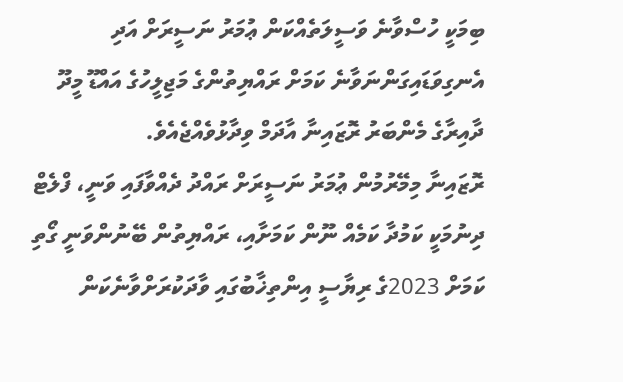ބިމަކީ ހުސްވާނެ ވަސީލަތެއްކަން ޢުމަރު ނަސީރަށް އަދި އެނގިވަޑައިގަންނަވާނެ ކަމަށް ރައްޔިތުންގެ މަޖިލީހުގެ އައްޑޫ މީދޫ ދާއިރާގެ މެންބަރު ރޮޒައިނާ އާދަމް ވިދާޅުވެއްޖެއެވެ.
ރޮޒައިނާ މިމޭރުމުން ޢުމަރު ނަސީރަށް ރައްދު ދެއްވާފައި ވަނީ، ފްލެޓް ދިނުމަކީ ކަމުދާ ކަމެއް ނޫން ކަމަށާއި، ރައްޔިތުން ބޭނުންވަނީ ގޯތި ކަމަށް 2023ގެ ރިޔާސީ އިންތިޚާބުގައި ވާދަކުރަށްވާނެކަން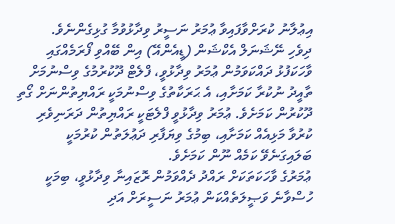އިޢުލާނު ކުރަށްވާފައިވާ ޢުމަރު ނަސީރު ވިދާޅުވުމާ ގުޅިގެންނެވެ.
ދިވެހި ނޭޝަނަލް އެކްޝަން (ޑީއެންއޭ) އިން ބޭއްވި ފޯރަމެއްގައި ވާހަކަފުޅު ދައްކަވަމުން ޢުމަރު ވިދާޅުވީ، ފްލެޓް ދޫކުރުމުގެ ވިސްނުމަށް ތާއީދު ނުކުރާ ކަމަށާއި، އެ ޙަރަކާތުގެ ވިސްނުމަކީ ރައްޔިތުންނަށް ގޯތި ދޫކުރުން ކަމަށެވެ. ޢުމަރު ވިދާޅުވީ ފްލެޓަކީ ރައްޔިތުން ދަރަނިވެރި ކުރުވާ މަޅިއެއް ކަމަށާއި، ބިމުގެ ވިޔަފާރި ދަޢުލަތުން ކުރުމަކީ ބަލައިގަނެވޭ ކަމެއް ނޫން ކަމަށެވެ.
ޢުމަރުގެ ވާހަކަތަކަށް ރައްދު ދެއްވަމުން ރޮޒައިނާ ވިދާޅުވީ، ބިމަކީ ހުސްވާނެ ވަޞީލަތެއްކަން ޢުމަރު ނަސީރަށް އަދި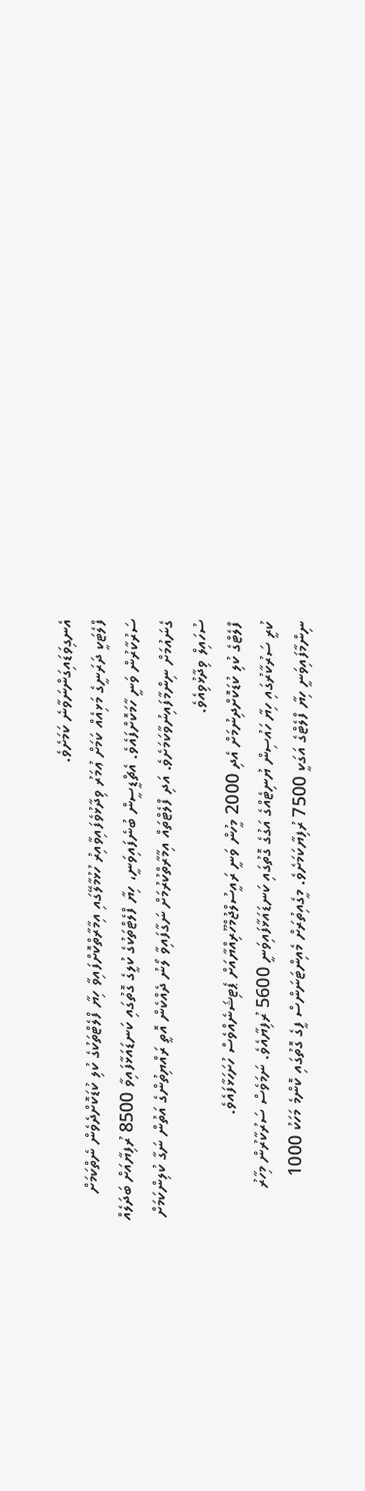އެނގިވަޑައިގަންނަވާނެ ކަމަށެވެ.
ފްލެޓަކީ ދަރަނީގެ މަޅިއެއް ކަމަށް ޢުމަރު ވިދާޅުވެފައިވާއިރު ހުޅުމާލޭގައި އިމާރާތްކޮށްފައިވާ ހިޔާ ފްލެޓްތަކުގެ ކުލި ކުޑަކޮށްދެވެން ނެތްކަމަށް ސަރުކާރުން ވަނީ ހާމަކޮށްފައެވެ. އެޗްޑީސީން ބުނެފައިވަނީ، ހިޔާ ފްލެޓްތަކުގެ ކުލީގެ ގޮތުގައި ކަނޑައަޅާފައިވާ 8500 ރުފިޔާއަށް ބަދަލެއް ގެނައުމަށް ނިންމާފައިނުވާކަމަށެވެ. އަދި ފްލެޓްތައް އިމާރާތްކުރުމަށް ނަގާފައިވާ ލޯނު ދެއްކެން އޮތީ ރައްޔިތުންގެ އަތުން ނަގާ ކުލިންކަމަށް ސުހައިލް ވިދާޅުވިއެވެ.
ފްލެޓްގެ ކުލި ކުޑަކޮށްދިނުމަށް އެދި 2000 މީހުން ވަނީ ރައީސުލްޖުމްހޫރިއްޔާއަށް ޕެޓިޝަނެއްވެސް ހުށަހަޅާފައެވެ.
ކުރީ ސަރުކާރުގައި ހިޔާ ހައުސިން ޔުނިޓެއްގެ އަގުގެ ގޮތުގައި ކަނޑައަޅާފައިވަނީ 5600 ރުފިޔާއެވެ. ނަމަވެސް ސަރުކާރުން މިހާރު ނިންމާފައިވަނީ ހިޔާ ފްލެޓްގެ އަގަކީ 7500 ރުފިޔާކަމަށެވެ. މީގެއިތުރަށް މެއިންޓަނަންސް ފީގެ ގޮތުގައި ކޮންމެ މަހަކު 1000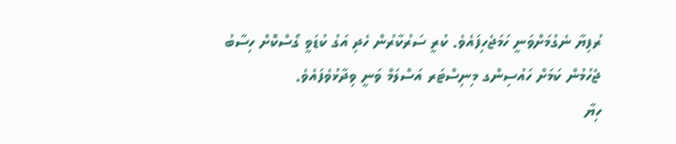ރުފިޔާ ނެގުމަށްވަނީ ހަމަޖެހިފައެވެ. ކުރީ ސަރުކާރުން ހެދި އަގު ކުޑަވީ ގޯސްކޮށް ހިސާބު ޖެހުމުން ކަމަށް ހައުސިންގ މިނިސްޓަރ އަސްލަމް ވަނީ ވިދާޅުވެފައެވެ.
ހިޔާ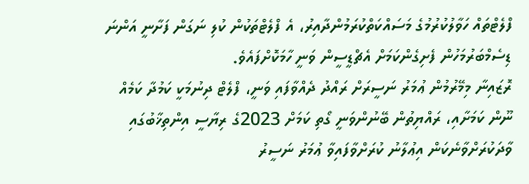ފްލެޓްތައް ހަވާލުކުރުމުގެ މަސައްކަތްކުރަމުންދާއިރު، އެ ފްލެޓްތަކުން ކުލި ނަގަން ފަށާނީ އަންނަ ޑިސެމްބަރުމަހުން ފެށިގެންކަމަށް އެޗްޑީސީން ވަނީ ހާމަކޮށްފައެވެ.
ރޮޒައިނާ މިމޭރުމުން ޢުމަރު ނަސީރަށް ރައްދު ދެއްވާފައި ވަނީ، ފްލެޓް ދިނުމަކީ ކަމުދާ ކަމެއް ނޫން ކަމަށާއި، ރައްޔިތުން ބޭނުންވަނީ ގޯތި ކަމަށް 2023ގެ ރިޔާސީ އިންތިޚާބުގައި ވާދަކުރަށްވާނެކަން އިޢުލާނު ކުރަށްވާފައިވާ ޢުމަރު ނަސީރު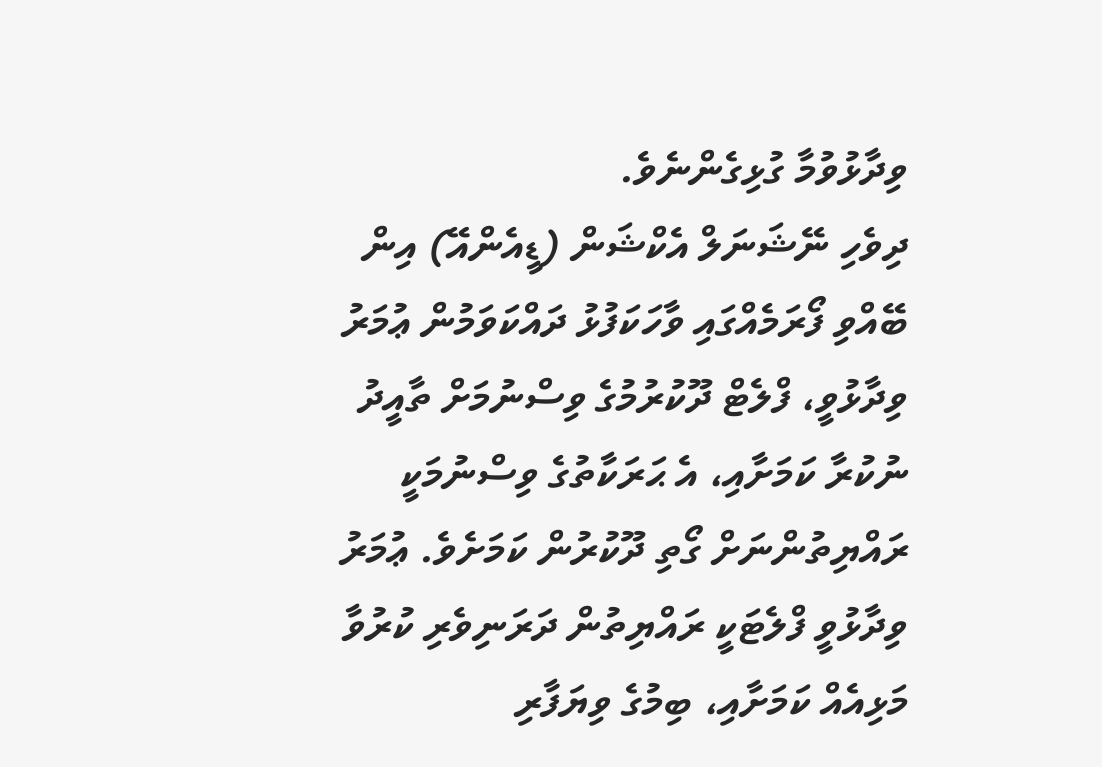ވިދާޅުވުމާ ގުޅިގެންނެވެ.
ދިވެހި ނޭޝަނަލް އެކްޝަން (ޑީއެންއޭ) އިން ބޭއްވި ފޯރަމެއްގައި ވާހަކަފުޅު ދައްކަވަމުން ޢުމަރު ވިދާޅުވީ، ފްލެޓް ދޫކުރުމުގެ ވިސްނުމަށް ތާއީދު ނުކުރާ ކަމަށާއި، އެ ޙަރަކާތުގެ ވިސްނުމަކީ ރައްޔިތުންނަށް ގޯތި ދޫކުރުން ކަމަށެވެ. ޢުމަރު ވިދާޅުވީ ފްލެޓަކީ ރައްޔިތުން ދަރަނިވެރި ކުރުވާ މަޅިއެއް ކަމަށާއި، ބިމުގެ ވިޔަފާރި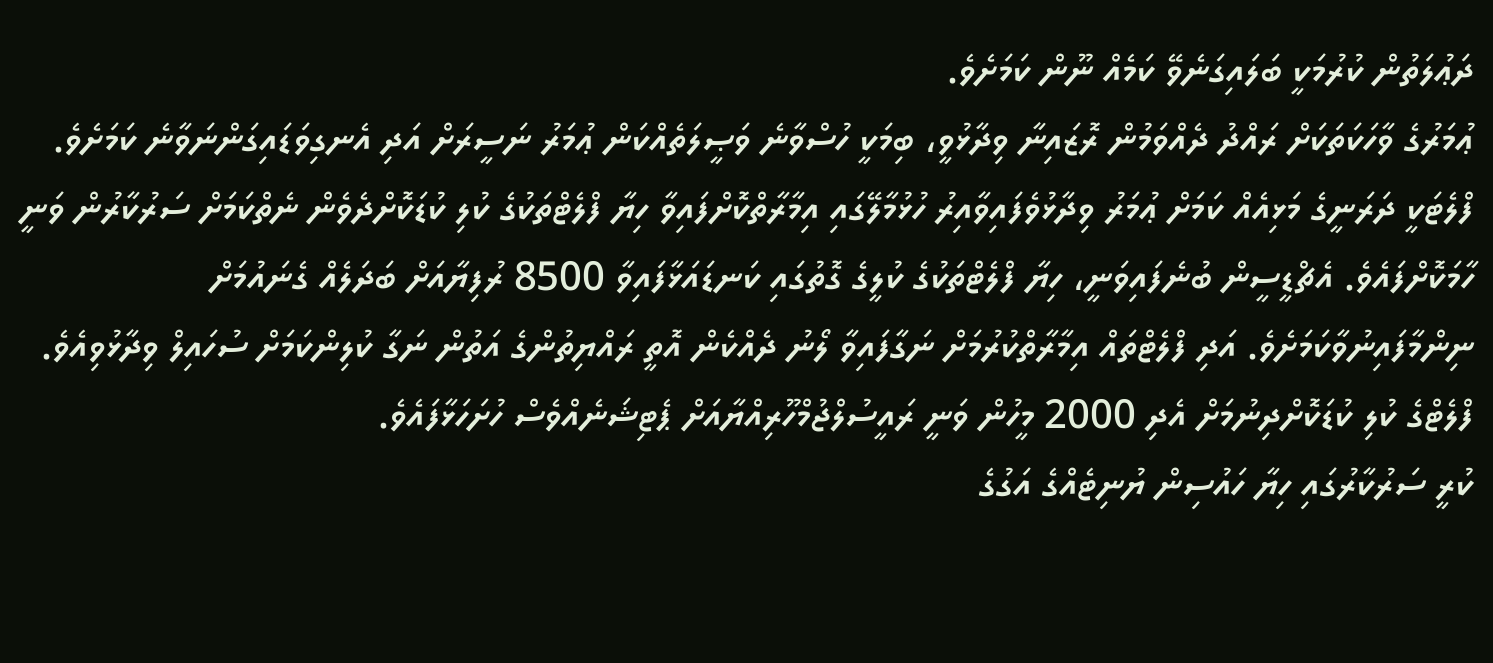ދަޢުލަތުން ކުރުމަކީ ބަލައިގަނެވޭ ކަމެއް ނޫން ކަމަށެވެ.
ޢުމަރުގެ ވާހަކަތަކަށް ރައްދު ދެއްވަމުން ރޮޒައިނާ ވިދާޅުވީ، ބިމަކީ ހުސްވާނެ ވަޞީލަތެއްކަން ޢުމަރު ނަސީރަށް އަދި އެނގިވަޑައިގަންނަވާނެ ކަމަށެވެ.
ފްލެޓަކީ ދަރަނީގެ މަޅިއެއް ކަމަށް ޢުމަރު ވިދާޅުވެފައިވާއިރު ހުޅުމާލޭގައި އިމާރާތްކޮށްފައިވާ ހިޔާ ފްލެޓްތަކުގެ ކުލި ކުޑަކޮށްދެވެން ނެތްކަމަށް ސަރުކާރުން ވަނީ ހާމަކޮށްފައެވެ. އެޗްޑީސީން ބުނެފައިވަނީ، ހިޔާ ފްލެޓްތަކުގެ ކުލީގެ ގޮތުގައި ކަނޑައަޅާފައިވާ 8500 ރުފިޔާއަށް ބަދަލެއް ގެނައުމަށް ނިންމާފައިނުވާކަމަށެވެ. އަދި ފްލެޓްތައް އިމާރާތްކުރުމަށް ނަގާފައިވާ ލޯނު ދެއްކެން އޮތީ ރައްޔިތުންގެ އަތުން ނަގާ ކުލިންކަމަށް ސުހައިލް ވިދާޅުވިއެވެ.
ފްލެޓްގެ ކުލި ކުޑަކޮށްދިނުމަށް އެދި 2000 މީހުން ވަނީ ރައީސުލްޖުމްހޫރިއްޔާއަށް ޕެޓިޝަނެއްވެސް ހުށަހަޅާފައެވެ.
ކުރީ ސަރުކާރުގައި ހިޔާ ހައުސިން ޔުނިޓެއްގެ އަގުގެ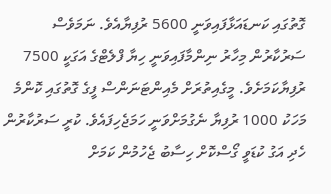ގޮތުގައި ކަނޑައަޅާފައިވަނީ 5600 ރުފިޔާއެވެ. ނަމަވެސް ސަރުކާރުން މިހާރު ނިންމާފައިވަނީ ހިޔާ ފްލެޓްގެ އަގަކީ 7500 ރުފިޔާކަމަށެވެ. މީގެއިތުރަށް މެއިންޓަނަންސް ފީގެ ގޮތުގައި ކޮންމެ މަހަކު 1000 ރުފިޔާ ނެގުމަށްވަނީ ހަމަޖެހިފައެވެ. ކުރީ ސަރުކާރުން ހެދި އަގު ކުޑަވީ ގޯސްކޮށް ހިސާބު ޖެހުމުން ކަމަށް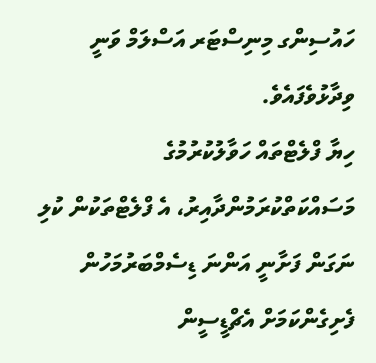ހައުސިންގ މިނިސްޓަރ އަސްލަމް ވަނީ ވިދާޅުވެފައެވެ.
ހިޔާ ފްލެޓްތައް ހަވާލުކުރުމުގެ މަސައްކަތްކުރަމުންދާއިރު، އެ ފްލެޓްތަކުން ކުލި ނަގަން ފަށާނީ އަންނަ ޑިސެމްބަރުމަހުން ފެށިގެންކަމަށް އެޗްޑީސީން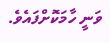ވަނީ ހާމަކޮށްފައެވެ.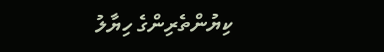ކިޔުންތެރިންގެ ހިޔާލު